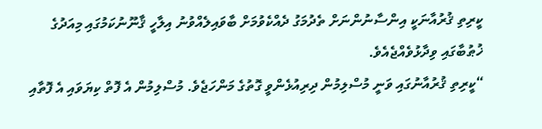ކީރިތި ޤުރުއާނަކީ އިންސާނުންނަށް ތެދުމަގު ދެއްކެވުމަށް ބާވައިލެއްވުނު އިލާހީ ޤާނޫނުކަމުގައި މިއަދުގެ ޚުޠުބާގައި ވިދާޅުވެއްޖެއެވެ.
“ކީރިތި ޤުރުއާނުގައި ވަނީ މުސްލިމުން ދިރިއުޅެންވީ ގޮތުގެ މަންހަޖެވެ. މުސްލިމުން އެ ފޮތް ކިޔަވައި އެ ފޮތާއި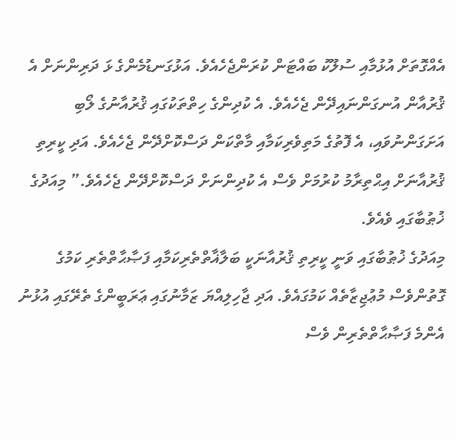އެއްގޮތަށް އުޅުމާއި ސުލޫކު ބައްޓަން ކުރަންޖެހެއެވެ. އަޅުގަނޑުމެންގެ ޅަ ދަރިންނަށް އެ ޤުރުއާން އުނގަންނައިދޭން ޖެހެއެވެ. އެ ކުދިންގެ ހިތްތަކުގައި ޤުރުއާނުގެ ލޯބި އަށަގަންނުވައި، އެ ފޮތުގެ މަތިވެރިކަމާއި މާތްކަން ދަސްކޮށްދޭން ޖެހެއެވެ. އަދި ކީރިތި ޤުރުއާނަށް އިޙްތިރާމު ކުރުމަށް ވެސް އެ ކުދިންނަށް ދަސްކޮށްދޭން ޖެހެއެވެ.” މިއަދުގެ ޚުޠުބާގައި ވެއެވެ.
މިއަދުގެ ޚުޠުބާގައި ވަނީ ކީރިތި ޤުރުއާނަކީ ބަލާޣާތްތެރިކަމާއި ފަޞާޙާތްތެރި ކަމުގެ ގޮތުންވެސް މުޢުޖިޒާތެއް ކަމުގައެވެ. އަދި ޖާހިލިއްޔަ ޒަމާނުގައި ޢަރަބީންގެ ތެރޭގައި އުޅުނު އެންމެ ފަޞާޙާތްތެރިން ވެސް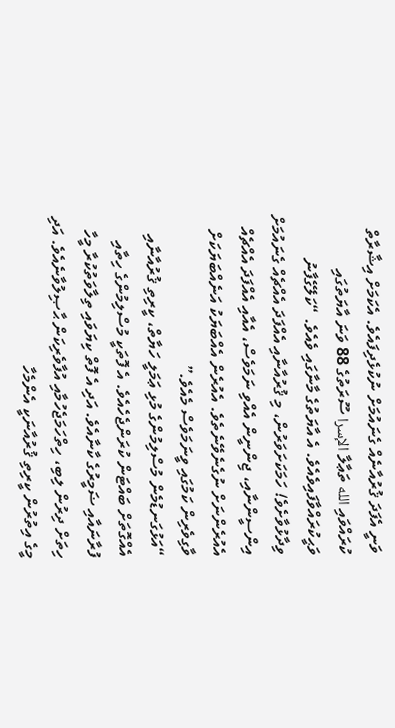ވަނީ އެފަދަ ޤުރުއާނެއް ގެނައުމަށް ނުކުޅެދިފައެވެ. އެކަމަށް އިޝާރާތް ކުރައްވައި الله ތަޢާލާ الإسرا ސޫރަތުގެ 88 ވަނަ އާޔަތުގައި ވަޙީކުރައްވާފައިވެއެވެ. އެ އާޔަތުގެ މާނާގައި ވެއެވެ. “ކަލޭގެފާނު ވިދާޅުވާށެވެ! ހަމަކަށަވަރުން، މި ޤުރުއާނާއި އެއްފަދަ އެއްޗެއް ގެނައުމަށް އިންސީންނާއި، ޖިންނީން އެއްވި ނަމަވެސް، އެއާއި އެއްފަދަ އެއްޗެއް އެއުރެންނަށް ނުގެނެވޭނެތެވެ. އެއުރެން އެއްބަޔަކު އަނެއްބަޔަކަށް ވާގިވެރިން ކަމުގައި ވީނަމަވެސް މެއެވެ.”
“އަޅުގަނޑުމެން މުސްލިމުންގެ މުޅި ޢަމަލީ ހަޔާތް، ކީރިތި ޤުރުއާނާއި އެއްގޮތަށް ބައްޓަން ކުރަންޖެހެއެވެ. އެ ފޮތަކީ މުސްލިމުންގެ ހިތާއި ފުރާނައާއި ޟަމީރުގެ ކާނާއެވެ. އަދި އެ ފޮތް ކިޔަވައި ތިލާވަތުކުރާ މީހާ ހިތަށް ދިރުން ލިބި، ހިތްހަމަޖެހުމާއި އުފާވެރިކަން ޙާޞިލުވާނެއެވެ. އަދި މީގެ އިތުރުން ކީރިތި ޤުރުއާނަކީ އެންމެހާ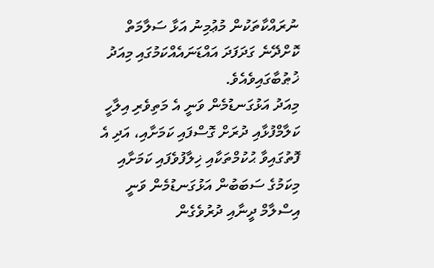ނުރައްކާތަކުން މުޢުމިނު އަޅާ ސަލާމަތް ކޮށްދޭނެ ގަދަފަދަ އައްޑަނައެއްކަމުގައި މިއަދު ޚުޠުބާގައިވެއެވެ.
މިއަދު އަޅުގަނޑުމެން ވަނީ އެ މަތިވެރި އިލާހީ ކަލާމްފުޅާއި ދުރަށް ގޮސްފައި ކަމަށާއި، އަދި އެ ފޮތުގައިވާ ޙުކުމްތަކާއި ޚިލާފުވެފައި ކަމަށާއި މިކަމުގެ ސަބަބުން އަޅުގަނޑުމެން ވަނީ އިސްލާމް ދީނާއި ދުރުވެގެން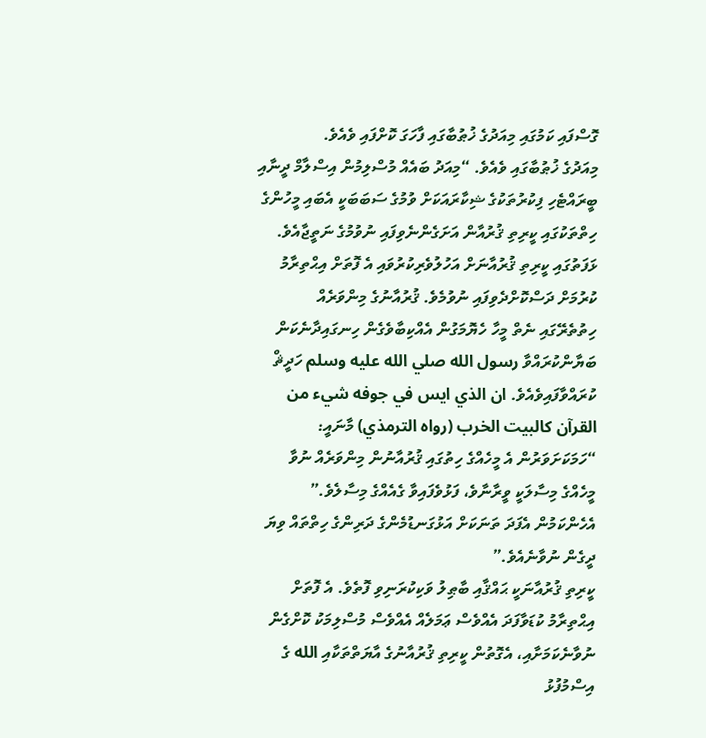ގޮސްފައި ކަމުގައި މިއަދުގެ ޚުޠުބާގައި ފާހަގަ ކޮށްފައި ވެއެވެ.
މިއަދުގެ ޚުޠުބާގައި ވެއެވެ. “މިއަދު ބައެއް މުސްލިމުން އިސްލާމް ދީނާއި ބީރައްޓެހި ފިކުރުތަކުގެ ޝިކާރައަކަށް ވުމުގެ ސަބަބަކީ އެބައި މީހުންގެ ހިތްތަކުގައި ކީރިތި ޤުރުއާން އަށަގެންނެވިފައި ނުވުމުގެ ނަތީޖާއެވެ. ޅަފަތުގައި ކީރިތި ޤުރުއާނަށް އަހުލުވެރިކުރުވައި އެ ފޮތަށް އިޙްތިރާމު ކުރުމަށް ދަސްކޮށްދެވިފައި ނުވުމެވެ. ޤުރުއާނުގެ މިންވަރެއް ހިތުތެރޭގައި ނެތް މީހާ ހެޔޮމަގުން އެއްކިބާވެގެން ހިނގައިދާނެކަން ބަޔާންކުރައްވާ رسول الله صلي الله عليه وسلم ހަދީޘް ކުރައްވާފައިވެއެވެ. ان الذي ايس في جوفه شيء من القرآن كالبيت الخرب (رواه الترمذي) މާނައީ: “ހަމަކަށަވަރުން އެ މީހެއްގެ ހިތުގައި ޤުރުއާނުން މިންވަރެއް ނުވާ މީހެއްގެ މިސާލަކީ ވީރާނާވެ، ފަޅުވެފައިވާ ގެއެއްގެ މިސާލެވެ.” އެހެންކަމުން އެފަދަ ތަނަކަށް އަޅުގަނޑުމެންގެ ދަރިންގެ ހިތްތައް ވިޔަ ދީގެން ނުވާނެއެވެ.”
ކީރިތި ޤުރުއާނަކީ ޙައްޤާއި ބާޠިލު ވަކިކުރަނިވި ފޮތެވެ. އެ ފޮތަށް އިޙްތިރާމު ކުޑަވާފަދަ އެއްވެސް ޢަމަލެއް އެއްވެސް މުސްލިމަކު ކޮށްގެން ނުވާނެކަމަށާއި، އެގޮތުން ކީރިތި ޤުރުއާނުގެ އާޔަތްތަކާއި الله ގެ އިސްމުފުޅު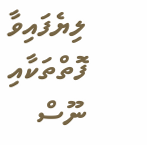ލިޔެފައިވާ ފޮތްތަކާއި ނޫސް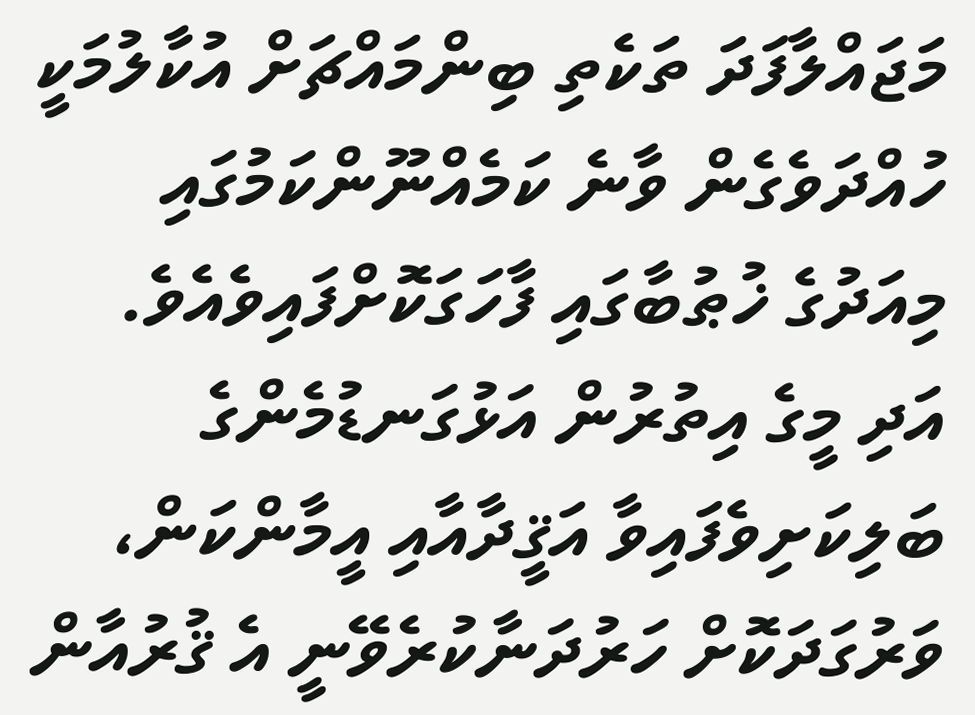މަޖައްލާފަދަ ތަކެތި ބިންމައްޗަށް އުކާލުމަކީ ހުއްދަވެގެން ވާނެ ކަމެއްނޫންކަމުގައި މިއަދުގެ ޚުޠުބާގައި ފާހަގަކޮށްފައިވެއެވެ. އަދި މީގެ އިތުރުން އަޅުގަނޑުމެންގެ ބަލިކަށިވެފައިވާ އަޤީދާއާއި އީމާންކަން، ވަރުގަދަކޮށް ހަރުދަނާކުރެވޭނީ އެ ޤުރުއާން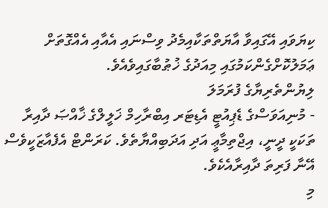ކިޔަވައި އޭގައިވާ އާޔަތްތަކާއިމެދު ވިސްނައި އެއާއި އެއްގޮތަށް ޢަމަލުކޮށްގެންކަމުގައި މިއަދުގެ ޚުޠުބާގައިވެއެވެ.
ލިޔުންތެރިޔާގެ ފުރަމަލަ
- މުނިއަވަސްގެ ޑެޕިއުޓީ އެޑިޓަރ އިބްރާހިމް ޚަލީލްގެ ޚާއްޞަ ދާއިރާ ތަކަކީ ދީނީ، އިޖްތިމާޢީ އަދި އަދަބިއްޔާތެވެ. ކަރަންޓް އެފެއާޒަކީވެސް އޭނާ ފަރިތަ ދާއިރާއެކެވެ.
މި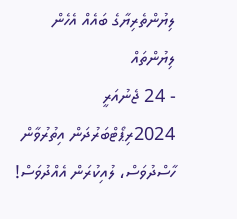ލިޔުންތެރިޔާގެ ބައެއް އެހެން ލިޔުންތައް
- 24 ޖެނުއަރީ 2024ރިޕޯޓްބަރުދަން އިތުރުވާން ހާސްދުވަސް، ލުއިކުރަން އެއްދުވަސް!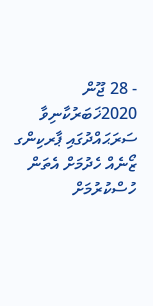- 28 ޖޫން 2020ޚަބަރުކާނިވާ ސަރަޙައްދުގައި ޕާރކިންގ ޒޯނެއް ހެދުމަށް އެތަން ހުސްކުރުމަށް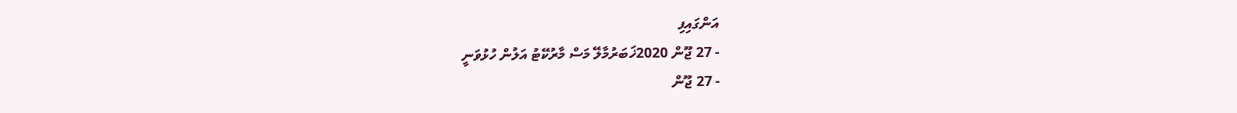އަންގައިފި
- 27 ޖޫން 2020ޚަބަރުމާލޭ މަސް މާރުކޭޓު އަލުން ހުޅުވަނީ
- 27 ޖޫން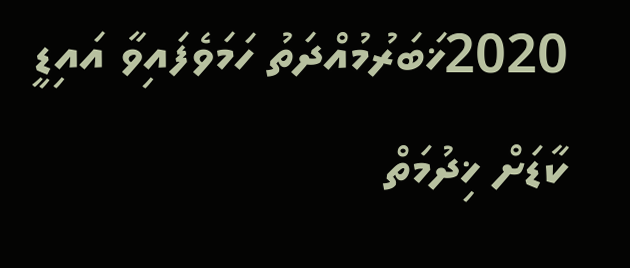2020ޚަބަރުމުއްދަތު ހަމަވެފައިވާ އައިޑީ ކާޑަށް ޚިދުމަތް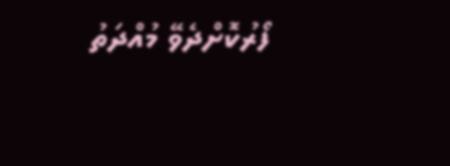ފޯރުކޮށްދެވޭ މުއްދަތު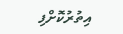އިތުރުކޮށްފި